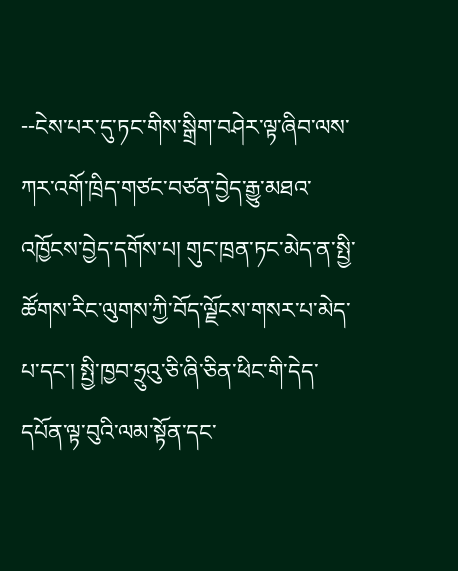--ངེས་པར་དུ་ཏང་གིས་སྒྲིག་བཤེར་ལྟ་ཞིབ་ལས་ཀར་འགོ་ཁྲིད་གཙང་བཙན་བྱེད་རྒྱུ་མཐའ་འཁྱོངས་བྱེད་དགོས་པ། གུང་ཁྲན་ཏང་མེད་ན་སྤྱི་ཚོགས་རིང་ལུགས་ཀྱི་བོད་ལྗོངས་གསར་པ་མེད་པ་དང་། སྤྱི་ཁྱབ་ཧྲུའུ་ཅི་ཞི་ཅིན་ཕིང་གི་དེད་དཔོན་ལྟ་བུའི་ལམ་སྟོན་དང་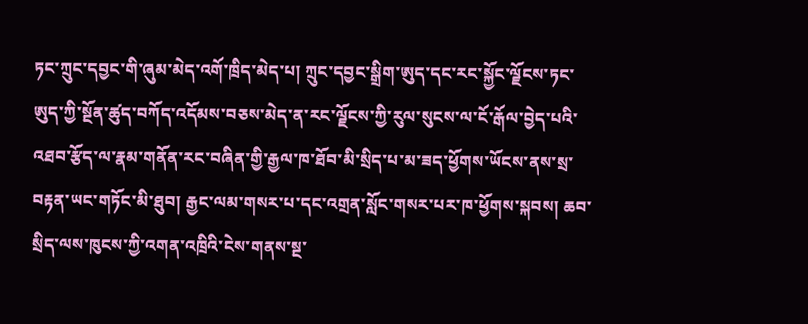ཏང་ཀྲུང་དབྱང་གི་ཞུམ་མེད་འགོ་ཁྲིད་མེད་པ། ཀྲུང་དབྱང་སྒྲིག་ཨུད་དང་རང་སྐྱོང་ལྗོངས་ཏང་ཨུད་ཀྱི་སྔོན་ཚུད་བཀོད་འདོམས་བཅས་མེད་ན་རང་ལྗོངས་ཀྱི་རུལ་སུངས་ལ་ངོ་རྒོལ་བྱེད་པའི་འཐབ་རྩོད་ལ་རྣམ་གནོན་རང་བཞིན་གྱི་རྒྱལ་ཁ་ཐོབ་མི་སྲིད་པ་མ་ཟད་ཕྱོགས་ཡོངས་ནས་སྲ་བརྟན་ཡང་གཏོང་མི་ཐུབ། རྒྱང་ལམ་གསར་པ་དང་འགྲན་སློང་གསར་པར་ཁ་ཕྱོགས་སྐབས། ཆབ་སྲིད་ལས་ཁུངས་ཀྱི་འགན་འཁྲིའི་ངེས་གནས་སྔ་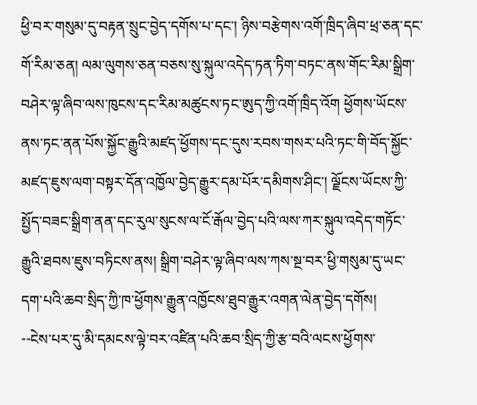ཕྱི་བར་གསུམ་དུ་བརྟན་སྲུང་བྱེད་དགོས་པ་དང་། ཉིས་བརྩེགས་འགོ་ཁྲིད་ཞིབ་ཕྲ་ཅན་དང་གོ་རིམ་ཅན། ལམ་ལུགས་ཅན་བཅས་སུ་སྐུལ་འདེད་ཏན་ཏིག་བཏང་ནས་གོང་རིམ་སྒྲིག་བཤེར་ལྟ་ཞིབ་ལས་ཁུངས་དང་རིམ་མཚུངས་ཏང་ཨུད་ཀྱི་འགོ་ཁྲིད་འོག ཕྱོགས་ཡོངས་ནས་ཏང་ནན་པོས་སྐྱོང་རྒྱུའི་མཛད་ཕྱོགས་དང་དུས་རབས་གསར་པའི་ཏང་གི་བོད་སྐྱོང་མཛད་ཇུས་ལག་བསྟར་དོན་འཁྱོལ་བྱེད་རྒྱུར་དམ་པོར་དམིགས་ཤིང་། ལྗོངས་ཡོངས་ཀྱི་སྤྱོད་བཟང་སྒྲིག་ནན་དང་རུལ་སུངས་ལ་ངོ་རྒོལ་བྱེད་པའི་ལས་ཀར་སྐུལ་འདེད་གཏོང་རྒྱུའི་ཐབས་ཇུས་བཏིངས་ནས། སྒྲིག་བཤེར་ལྟ་ཞིབ་ལས་ཀས་སྔ་བར་ཕྱི་གསུམ་དུ་ཡང་དག་པའི་ཆབ་སྲིད་ཀྱི་ཁ་ཕྱོགས་རྒྱུན་འཁྱོངས་ཐུབ་རྒྱུར་འགན་ལེན་བྱེད་དགོས།
--ངེས་པར་དུ་མི་དམངས་ལྟེ་བར་འཛིན་པའི་ཆབ་སྲིད་ཀྱི་རྩ་བའི་ལངས་ཕྱོགས་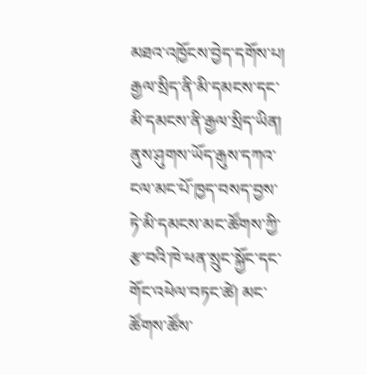མཐའ་འཁྱོངས་བྱེད་དགོས་པ། རྒྱལ་སྲིད་ནི་མི་དམངས་དང་མི་དམངས་ནི་རྒྱལ་སྲིད་ཡིན། ནུས་ཤུགས་ཡོད་རྒུས་དཀའ་ངལ་མང་པོ་ཁྱད་བསད་བྱས་ཏེ་མི་དམངས་མང་ཚོགས་ཀྱི་རྩ་བའི་ཁེ་ཕན་སྲུང་སྐྱོང་དང་གོང་འཕེལ་བཏང་ཚེ། མང་ཚོགས་ཚོས་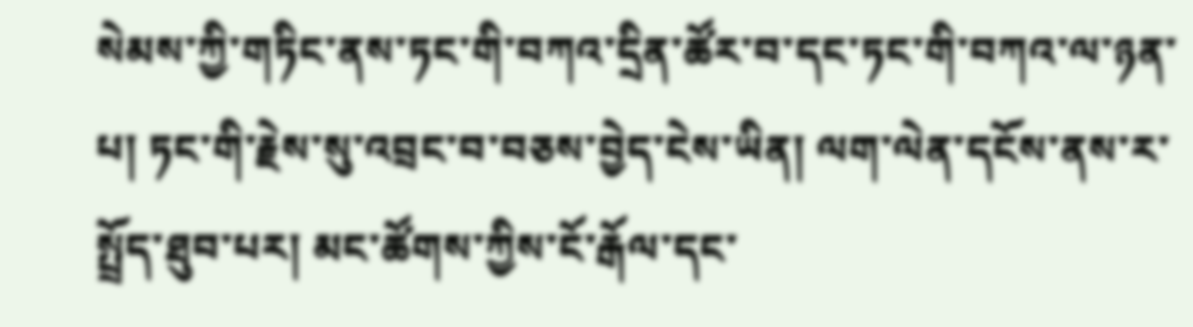སེམས་ཀྱི་གཏིང་ནས་ཏང་གི་བཀའ་དྲིན་ཚོར་བ་དང་ཏང་གི་བཀའ་ལ་ཉན་པ། ཏང་གི་རྗེས་སུ་འབྲང་བ་བཅས་བྱེད་ངེས་ཡིན། ལག་ལེན་དངོས་ནས་ར་སྤྲོད་ཐུབ་པར། མང་ཚོགས་ཀྱིས་ངོ་རྒོལ་དང་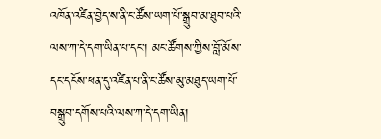འཁོན་འཛིན་བྱེད་ས་ནི་ང་ཚོས་ཡག་པོ་སྒྲུབ་མ་ཐུབ་པའི་ལས་ཀ་དེ་དག་ཡིན་པ་དང་། མང་ཚོགས་ཀྱིས་བློ་མོས་དང་དངོས་ཕན་དུ་འཛིན་པ་ནི་ང་ཚོས་མུ་མཐུད་ཡག་པོ་བསྒྲུབ་དགོས་པའི་ལས་ཀ་དེ་དག་ཡིན།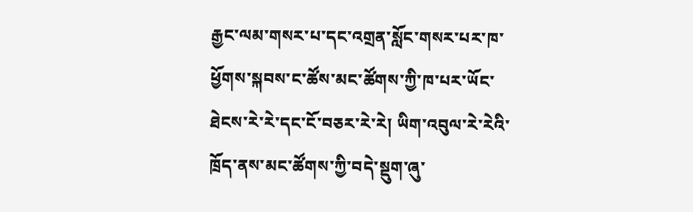རྒྱང་ལམ་གསར་པ་དང་འགྲན་སློང་གསར་པར་ཁ་ཕྱོགས་སྐབས་ང་ཚོས་མང་ཚོགས་ཀྱི་ཁ་པར་ཡོང་ཐེངས་རེ་རེ་དང་ངོ་བཅར་རེ་རེ། ཡིག་འབུལ་རེ་རེའི་ཁྲོད་ནས་མང་ཚོགས་ཀྱི་བདེ་སྡུག་ཞུ་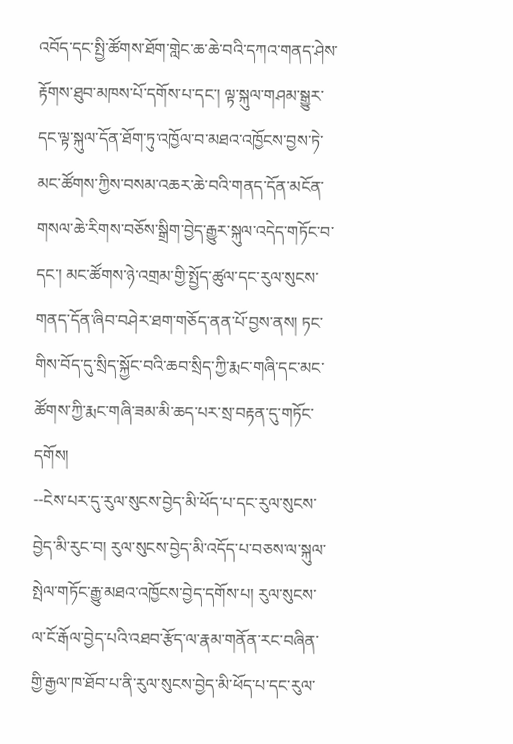འབོད་དང་སྤྱི་ཚོགས་ཐོག་གླེང་ཆ་ཆེ་བའི་དཀའ་གནད་ཤེས་རྟོགས་ཐུབ་མཁས་པོ་དགོས་པ་དང་། ལྟ་སྐུལ་གཤམ་སྒྱུར་དང་ལྟ་སྐུལ་དོན་ཐོག་ཏུ་འཁྱོལ་བ་མཐའ་འཁྱོངས་བྱས་ཏེ་མང་ཚོགས་ཀྱིས་བསམ་འཆར་ཆེ་བའི་གནད་དོན་མངོན་གསལ་ཆེ་རིགས་བཅོས་སྒྲིག་བྱེད་རྒྱུར་སྐུལ་འདེད་གཏོང་བ་དང་། མང་ཚོགས་ཉེ་འགྲམ་གྱི་སྤྱོད་ཚུལ་དང་རུལ་སུངས་གནད་དོན་ཞིབ་བཤེར་ཐག་གཅོད་ནན་པོ་བྱས་ནས། ཏང་གིས་བོད་དུ་སྲིད་སྐྱོང་བའི་ཆབ་སྲིད་ཀྱི་རྨང་གཞི་དང་མང་ཚོགས་ཀྱི་རྨང་གཞི་ཟམ་མི་ཆད་པར་སྲ་བརྟན་དུ་གཏོང་དགོས།
--ངེས་པར་དུ་རུལ་སུངས་བྱེད་མི་ཕོད་པ་དང་རུལ་སུངས་བྱེད་མི་རུང་བ། རུལ་སུངས་བྱེད་མི་འདོད་པ་བཅས་ལ་སྐུལ་སྤེལ་གཏོང་རྒྱུ་མཐའ་འཁྱོངས་བྱེད་དགོས་པ། རུལ་སུངས་ལ་ངོ་རྒོལ་བྱེད་པའི་འཐབ་རྩོད་ལ་རྣམ་གནོན་རང་བཞིན་གྱི་རྒྱལ་ཁ་ཐོབ་པ་ནི་རུལ་སུངས་བྱེད་མི་ཕོད་པ་དང་རུལ་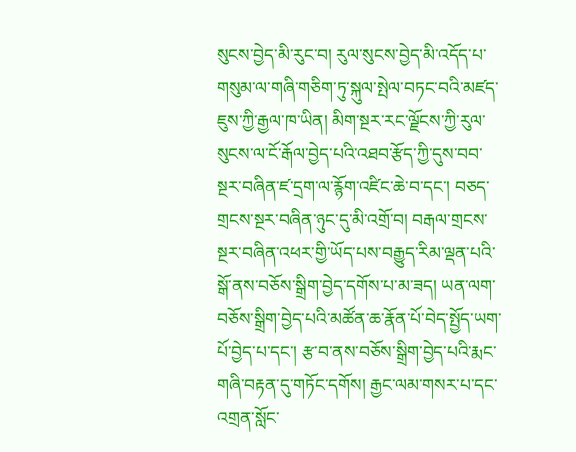སུངས་བྱེད་མི་རུང་བ། རུལ་སུངས་བྱེད་མི་འདོད་པ་གསུམ་ལ་གཞི་གཅིག་ཏུ་སྐུལ་སྤེལ་བཏང་བའི་མཛད་ཇུས་ཀྱི་རྒྱལ་ཁ་ཡིན། མིག་སྔར་རང་ལྗོངས་ཀྱི་རུལ་སུངས་ལ་ངོ་རྒོལ་བྱེད་པའི་འཐབ་རྩོད་ཀྱི་དུས་བབ་སྔར་བཞིན་ཛ་དྲག་ལ་རྙོག་འཛིང་ཆེ་བ་དང་། བཅད་གྲངས་སྔར་བཞིན་ཉུང་དུ་མི་འགྲོ་བ། བརྒལ་གྲངས་སྔར་བཞིན་འཕར་གྱི་ཡོད་པས་བརྒྱུད་རིམ་ལྡན་པའི་སྒོ་ནས་བཅོས་སྒྲིག་བྱེད་དགོས་པ་མ་ཟད། ཡན་ལག་བཅོས་སྒྲིག་བྱེད་པའི་མཚོན་ཆ་རྣོན་པོ་བེད་སྤྱོད་ཡག་པོ་བྱེད་པ་དང་། རྩ་བ་ནས་བཅོས་སྒྲིག་བྱེད་པའི་རྨང་གཞི་བརྟན་དུ་གཏོང་དགོས། རྒྱང་ལམ་གསར་པ་དང་འགྲན་སློང་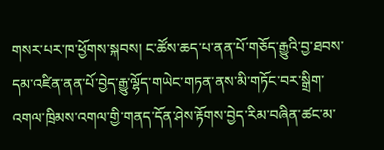གསར་པར་ཁ་ཕྱོགས་སྐབས། ང་ཚོས་ཆད་པ་ནན་པོ་གཅོད་རྒྱུའི་བྱ་ཐབས་དམ་འཛིན་ནན་པོ་བྱེད་རྒྱུ་ལྷོད་གཡེང་གཏན་ནས་མི་གཏོང་བར་སྒྲིག་འགལ་ཁྲིམས་འགལ་གྱི་གནད་དོན་ཤེས་རྟོགས་བྱེད་རིམ་བཞིན་ཚང་མ་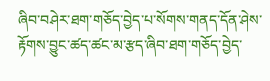ཞིབ་བཤེར་ཐག་གཅོད་བྱེད་པ་སོགས་གནད་དོན་ཤེས་རྟོགས་བྱུང་ཚད་ཚང་མ་རྩད་ཞིབ་ཐག་གཅོད་བྱེད་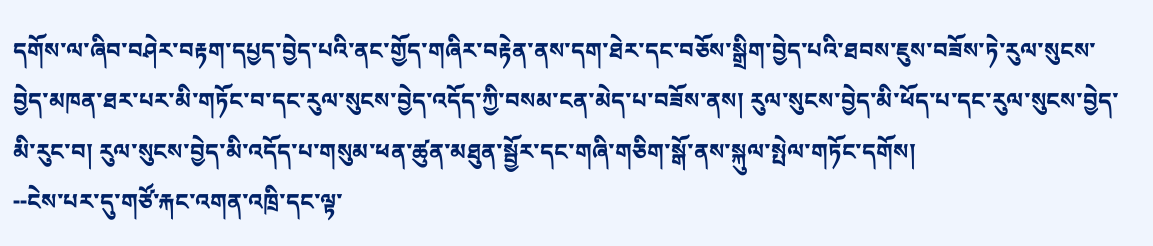དགོས་ལ་ཞིབ་བཤེར་བརྟག་དཔྱད་བྱེད་པའི་ནང་གྱོད་གཞིར་བརྟེན་ནས་དག་ཐེར་དང་བཅོས་སྒྲིག་བྱེད་པའི་ཐབས་ཇུས་བཟོས་ཏེ་རུལ་སུངས་བྱེད་མཁན་ཐར་པར་མི་གཏོང་བ་དང་རུལ་སུངས་བྱེད་འདོད་ཀྱི་བསམ་ངན་མེད་པ་བཟོས་ནས། རུལ་སུངས་བྱེད་མི་ཕོད་པ་དང་རུལ་སུངས་བྱེད་མི་རུང་བ། རུལ་སུངས་བྱེད་མི་འདོད་པ་གསུམ་ཕན་ཚུན་མཐུན་སྦྱོར་དང་གཞི་གཅིག་སྒོ་ནས་སྐུལ་སྤེལ་གཏོང་དགོས།
--ངེས་པར་དུ་གཙོ་རྐང་འགན་འཁྲི་དང་ལྟ་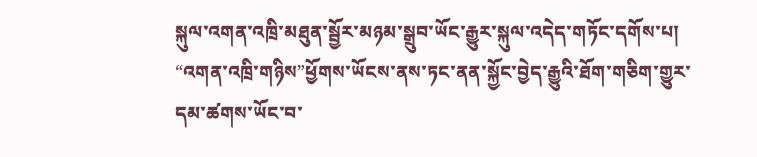སྐུལ་འགན་འཁྲི་མཐུན་སྦྱོར་མཉམ་སྒྲུབ་ཡོང་རྒྱུར་སྐུལ་འདེད་གཏོང་དགོས་པ། “འགན་འཁྲི་གཉིས”ཕྱོགས་ཡོངས་ནས་ཏང་ནན་སྐྱོང་བྱེད་རྒྱུའི་ཐོག་གཅིག་གྱུར་དམ་ཚགས་ཡོང་བ་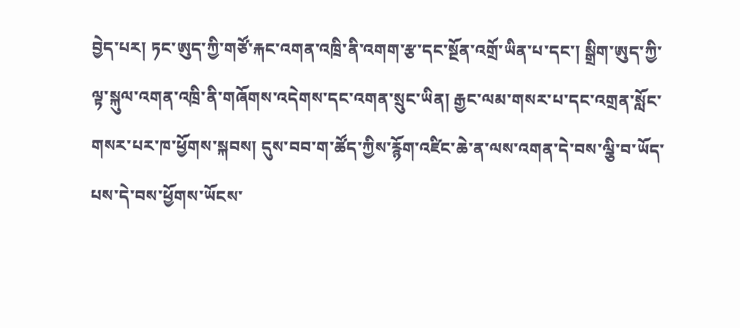བྱེད་པར། ཏང་ཨུད་ཀྱི་གཙོ་རྐང་འགན་འཁྲི་ནི་འགག་རྩ་དང་སྔོན་འགྲོ་ཡིན་པ་དང་། སྒྲིག་ཨུད་ཀྱི་ལྟ་སྐུལ་འགན་འཁྲི་ནི་གཞོགས་འདེགས་དང་འགན་སྲུང་ཡིན། རྒྱང་ལམ་གསར་པ་དང་འགྲན་སློང་གསར་པར་ཁ་ཕྱོགས་སྐབས། དུས་བབ་ག་ཚོད་ཀྱིས་རྙོག་འཛིང་ཆེ་ན་ལས་འགན་དེ་བས་ལྕི་བ་ཡོད་པས་དེ་བས་ཕྱོགས་ཡོངས་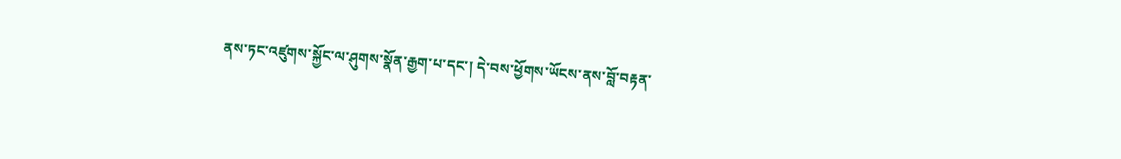ནས་ཏང་འཛུགས་སྐྱོང་ལ་ཤུགས་སྣོན་རྒྱག་པ་དང་། དེ་བས་ཕྱོགས་ཡོངས་ནས་བློ་བརྟན་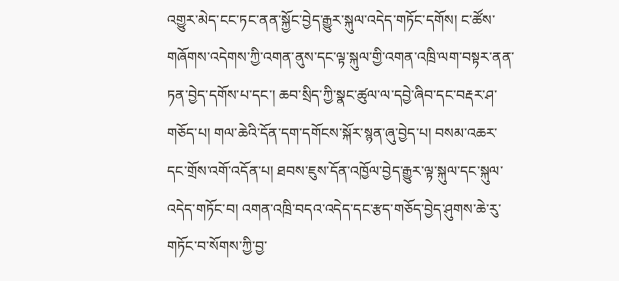འགྱུར་མེད་ངང་ཏང་ནན་སྐྱོང་བྱེད་རྒྱུར་སྐུལ་འདེད་གཏོང་དགོས། ང་ཚོས་གཞོགས་འདེགས་ཀྱི་འགན་ནུས་དང་ལྟ་སྐུལ་གྱི་འགན་འཁྲི་ལག་བསྟར་ནན་ཏན་བྱེད་དགོས་པ་དང་། ཆབ་སྲིད་ཀྱི་སྣང་ཚུལ་ལ་དབྱེ་ཞིབ་དང་བརྡར་ཤ་གཅོད་པ། གལ་ཆེའི་དོན་དག་དགོངས་སྐོར་སྙན་ཞུ་བྱེད་པ། བསམ་འཆར་དང་གྲོས་འགོ་འདོན་པ། ཐབས་ཇུས་དོན་འཁྱོལ་བྱེད་རྒྱུར་ལྟ་སྐུལ་དང་སྐུལ་འདེད་གཏོང་བ། འགན་འཁྲི་བདའ་འདེད་དང་རྩད་གཅོད་བྱེད་ཤུགས་ཆེ་རུ་གཏོང་བ་སོགས་ཀྱི་བྱ་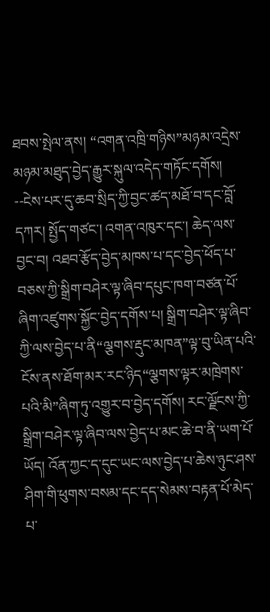ཐབས་སྤེལ་ནས། “འགན་འཁྲི་གཉིས”མཉམ་འདྲེས་མཉམ་མཐུད་བྱེད་རྒྱུར་སྐུལ་འདེད་གཏོང་དགོས།
--ངེས་པར་དུ་ཆབ་སྲིད་ཀྱི་བྱང་ཚད་མཐོ་བ་དང་བློ་དཀར། སྤྱོད་གཙང་། འགན་འཁུར་དང་། ཆེད་ལས་བྱང་བ། འཐབ་རྩོད་བྱེད་མཁས་པ་དང་བྱེད་ཕོད་པ་བཅས་ཀྱི་སྒྲིག་བཤེར་ལྟ་ཞིབ་དཔུང་ཁག་བཙན་པོ་ཞིག་འཛུགས་སྐྱོང་བྱེད་དགོས་པ། སྒྲིག་བཤེར་ལྟ་ཞིབ་ཀྱི་ལས་བྱེད་པ་ནི“ལྕགས་རྡུང་མཁན”ལྟ་བུ་ཡིན་པའི་ངོས་ནས་ཐོག་མར་རང་ཉིད“ལྕགས་ལྟར་མཁྲེགས་པའི་མི”ཞིག་ཏུ་འགྱུར་བ་བྱེད་དགོས། རང་ལྗོངས་ཀྱི་སྒྲིག་བཤེར་ལྟ་ཞིབ་ལས་བྱེད་པ་མང་ཆེ་བ་ནི་ཡག་པོ་ཡོད། འོན་ཀྱང་ད་དུང་ཡང་ལས་བྱེད་པ་ཆེས་ཉུང་ཤས་ཤིག་གི་ཕུགས་བསམ་དང་དད་སེམས་བརྟན་པོ་མེད་པ་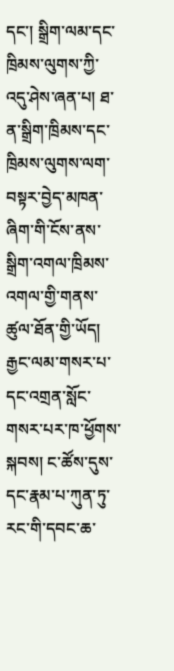དང་། སྒྲིག་ལམ་དང་ཁྲིམས་ལུགས་ཀྱི་འདུ་ཤེས་ཞན་པ། ཐ་ན་སྒྲིག་ཁྲིམས་དང་ཁྲིམས་ལུགས་ལག་བསྟར་བྱེད་མཁན་ཞིག་གི་ངོས་ནས་སྒྲིག་འགལ་ཁྲིམས་འགལ་གྱི་གནས་ཚུལ་ཐོན་གྱི་ཡོད། རྒྱང་ལམ་གསར་པ་དང་འགྲན་སློང་གསར་པར་ཁ་ཕྱོགས་སྐབས། ང་ཚོས་དུས་དང་རྣམ་པ་ཀུན་ཏུ་རང་གི་དབང་ཆ་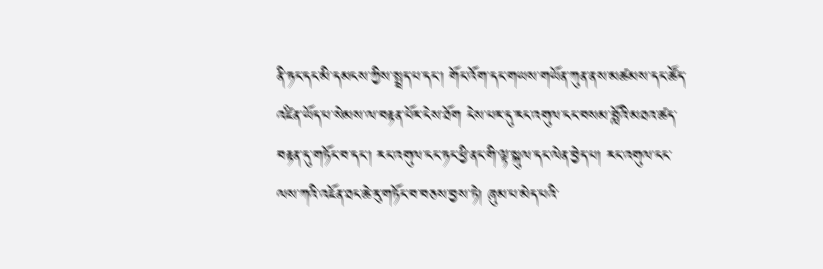ནི་ཏང་དང་མི་དམངས་ཀྱིས་སྤྲད་པ་དང་། གོང་འོག་དང་གཡས་གཡོན་ཀུན་ནས་མཚམས་དང་ཚོད་འཛིན་ཡོད་པ་སེམས་ལ་བརྟན་པོར་ངེས་ཐོག ངེས་པར་དུ་རང་འགུལ་ངང་བསམ་བློའི་མཐའ་ཚད་བརྟན་དུ་གཏོང་བ་དང་། རང་འགུལ་ངང་ཏང་ཕྱི་ནང་གི་ལྟ་སྐུལ་དང་ལེན་བྱེད་པ། རང་འགུལ་ངང་ལས་ཀའི་འཇོན་ཐང་ཆེ་རུ་གཏོང་བ་བཅས་བྱས་ཏེ། ཞུམ་པ་མེད་པའི་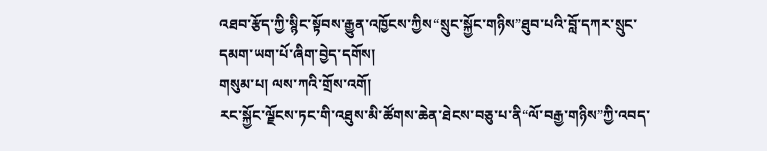འཐབ་རྩོད་ཀྱི་སྙིང་སྟོབས་རྒྱུན་འཁྱོངས་ཀྱིས“སྲུང་སྐྱོང་གཉིས”ཐུབ་པའི་བློ་དཀར་སྲུང་དམག་ཡག་པོ་ཞིག་བྱེད་དགོས།
གསུམ་པ། ལས་ཀའི་གྲོས་འགོ།
རང་སྐྱོང་ལྗོངས་ཏང་གི་འཐུས་མི་ཚོགས་ཆེན་ཐེངས་བཅུ་པ་ནི“ལོ་བརྒྱ་གཉིས”ཀྱི་འབད་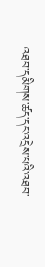འཐབ་དམིགས་ཚད་དང་འདྲེས་པའི་འཐབ་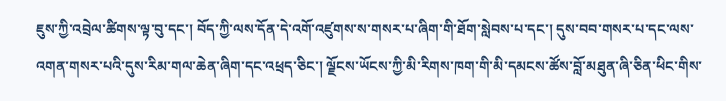ཇུས་ཀྱི་འབྲེལ་ཚིགས་ལྟ་བུ་དང་། བོད་ཀྱི་ལས་དོན་དེ་འགོ་འཛུགས་ས་གསར་པ་ཞིག་གི་ཐོག་སླེབས་པ་དང་། དུས་བབ་གསར་པ་དང་ལས་འགན་གསར་པའི་དུས་རིམ་གལ་ཆེན་ཞིག་དང་འཕྲད་ཅིང་། ལྗོངས་ཡོངས་ཀྱི་མི་རིགས་ཁག་གི་མི་དམངས་ཚོས་བློ་མཐུན་ཞི་ཅིན་ཕིང་གིས་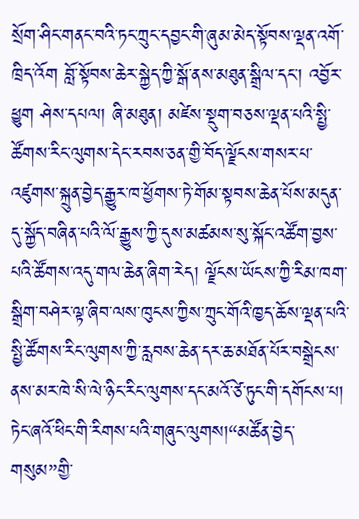སྲོག་ཤིང་གནང་བའི་ཏང་ཀྲུང་དབྱང་གི་ཞུམ་མེད་སྟོབས་ལྡན་འགོ་ཁྲིད་འོག བློ་སྟོབས་ཆེར་སྐྱེད་ཀྱི་སྒོ་ནས་མཐུན་སྒྲིལ་དང་། འབྱོར་ཕྱུག ཤེས་དཔལ། ཞི་མཐུན། མཛེས་སྡུག་བཅས་ལྡན་པའི་སྤྱི་ཚོགས་རིང་ལུགས་དེང་རབས་ཅན་གྱི་བོད་ལྗོངས་གསར་པ་འཛུགས་སྐྲུན་བྱེད་རྒྱུར་ཁ་ཕྱོགས་ཏེ་གོམ་སྟབས་ཆེན་པོས་མདུན་དུ་སྐྱོད་བཞིན་པའི་ལོ་རྒྱུས་ཀྱི་དུས་མཚམས་སུ་སྐོང་འཚོག་བྱས་པའི་ཚོགས་འདུ་གལ་ཆེན་ཞིག་རེད། ལྗོངས་ཡོངས་ཀྱི་རིམ་ཁག་སྒྲིག་བཤེར་ལྟ་ཞིབ་ལས་ཁུངས་ཀྱིས་ཀྲུང་གོའི་ཁྱད་ཆོས་ལྡན་པའི་སྤྱི་ཚོགས་རིང་ལུགས་ཀྱི་རླབས་ཆེན་དར་ཆ་མཐོན་པོར་བསྒྲེངས་ནས་མར་ཁེ་སི་ལེ་ཉིང་རིང་ལུགས་དང་མའོ་ཙེ་ཏུང་གི་དགོངས་པ། ཏེང་ཞའོ་ཕིང་གི་རིགས་པའི་གཞུང་ལུགས།“མཚོན་བྱེད་གསུམ”གྱི་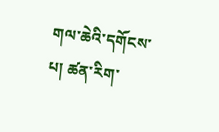གལ་ཆེའི་དགོངས་པ། ཚན་རིག་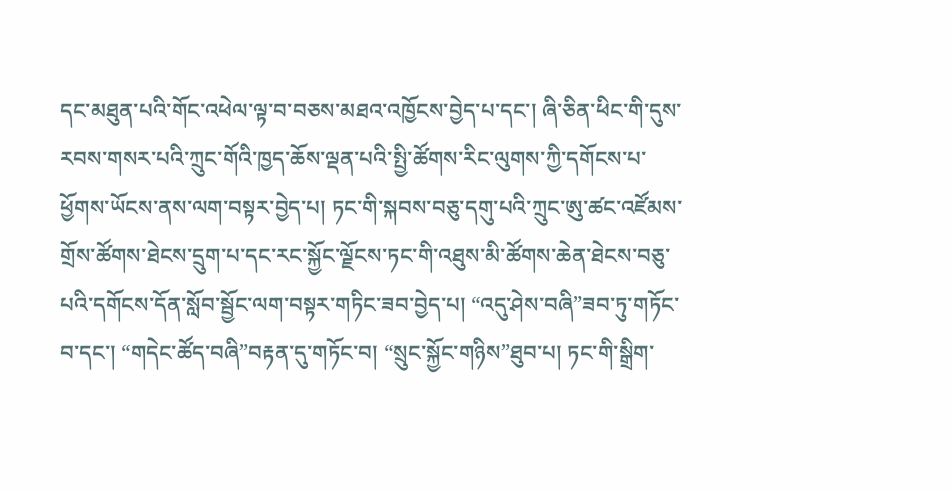དང་མཐུན་པའི་གོང་འཕེལ་ལྟ་བ་བཅས་མཐའ་འཁྱོངས་བྱེད་པ་དང་། ཞི་ཅིན་ཕིང་གི་དུས་རབས་གསར་པའི་ཀྲུང་གོའི་ཁྱད་ཆོས་ལྡན་པའི་སྤྱི་ཚོགས་རིང་ལུགས་ཀྱི་དགོངས་པ་ཕྱོགས་ཡོངས་ནས་ལག་བསྟར་བྱེད་པ། ཏང་གི་སྐབས་བཅུ་དགུ་པའི་ཀྲུང་ཨུ་ཚང་འཛོམས་གྲོས་ཚོགས་ཐེངས་དྲུག་པ་དང་རང་སྐྱོང་ལྗོངས་ཏང་གི་འཐུས་མི་ཚོགས་ཆེན་ཐེངས་བཅུ་པའི་དགོངས་དོན་སློབ་སྦྱོང་ལག་བསྟར་གཏིང་ཟབ་བྱེད་པ། “འདུ་ཤེས་བཞི”ཟབ་ཏུ་གཏོང་བ་དང་། “གདེང་ཚོད་བཞི”བརྟན་དུ་གཏོང་བ། “སྲུང་སྐྱོང་གཉིས”ཐུབ་པ། ཏང་གི་སྒྲིག་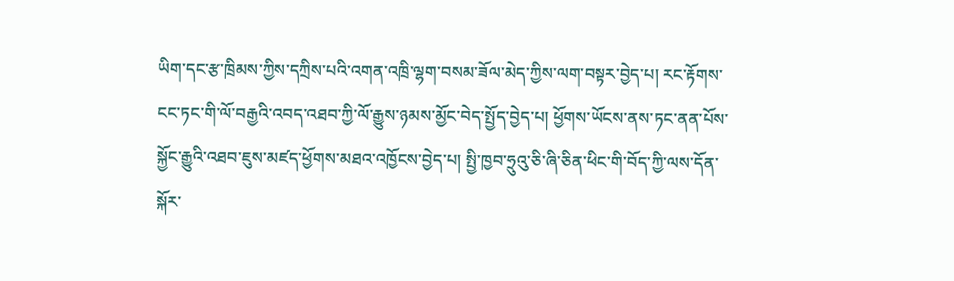ཡིག་དང་རྩ་ཁྲིམས་ཀྱིས་དཀྲིས་པའི་འགན་འཁྲི་ལྷག་བསམ་ཟོལ་མེད་ཀྱིས་ལག་བསྟར་བྱེད་པ། རང་རྟོགས་ངང་ཏང་གི་ལོ་བརྒྱའི་འབད་འཐབ་ཀྱི་ལོ་རྒྱུས་ཉམས་མྱོང་བེད་སྤྱོད་བྱེད་པ། ཕྱོགས་ཡོངས་ནས་ཏང་ནན་པོས་སྐྱོང་རྒྱུའི་འཐབ་ཇུས་མཛད་ཕྱོགས་མཐའ་འཁྱོངས་བྱེད་པ། སྤྱི་ཁྱབ་ཧྲུའུ་ཅི་ཞི་ཅིན་ཕིང་གི་བོད་ཀྱི་ལས་དོན་སྐོར་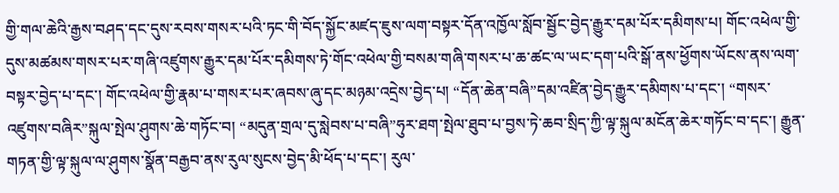གྱི་གལ་ཆེའི་རྒྱས་བཤད་དང་དུས་རབས་གསར་པའི་ཏང་གི་བོད་སྐྱོང་མཛད་ཇུས་ལག་བསྟར་དོན་འཁྱོལ་སློབ་སྦྱོང་བྱེད་རྒྱུར་དམ་པོར་དམིགས་པ། གོང་འཕེལ་གྱི་དུས་མཚམས་གསར་པར་གཞི་འཛུགས་རྒྱུར་དམ་པོར་དམིགས་ཏེ་གོང་འཕེལ་གྱི་བསམ་གཞི་གསར་པ་ཆ་ཚང་ལ་ཡང་དག་པའི་སྒོ་ནས་ཕྱོགས་ཡོངས་ནས་ལག་བསྟར་བྱེད་པ་དང་། གོང་འཕེལ་གྱི་རྣམ་པ་གསར་པར་ཞབས་ཞུ་དང་མཉམ་འདྲེས་བྱེད་པ། “དོན་ཆེན་བཞི”དམ་འཛིན་བྱེད་རྒྱུར་དམིགས་པ་དང་། “གསར་འཛུགས་བཞིར”སྐུལ་སྤེལ་ཤུགས་ཆེ་གཏོང་བ། “མདུན་གྲལ་དུ་སླེབས་པ་བཞི”ཧུར་ཐག་སྤེལ་ཐུབ་པ་བྱས་ཏེ་ཆབ་སྲིད་ཀྱི་ལྟ་སྐུལ་མངོན་ཆེར་གཏོང་བ་དང་། རྒྱུན་གཏན་གྱི་ལྟ་སྐུལ་ལ་ཤུགས་སྣོན་བརྒྱབ་ནས་རུལ་སུངས་བྱེད་མི་ཕོད་པ་དང་། རུལ་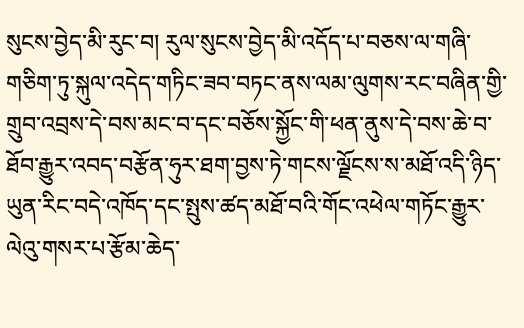སུངས་བྱེད་མི་རུང་བ། རུལ་སུངས་བྱེད་མི་འདོད་པ་བཅས་ལ་གཞི་གཅིག་ཏུ་སྐུལ་འདེད་གཏིང་ཟབ་བཏང་ནས་ལམ་ལུགས་རང་བཞིན་གྱི་གྲུབ་འབྲས་དེ་བས་མང་བ་དང་བཅོས་སྐྱོང་གི་ཕན་ནུས་དེ་བས་ཆེ་བ་ཐོབ་རྒྱུར་འབད་བརྩོན་ཧུར་ཐག་བྱས་ཏེ་གངས་ལྗོངས་ས་མཐོ་འདི་ཉིད་ཡུན་རིང་བདེ་འཁོད་དང་སྤུས་ཚད་མཐོ་བའི་གོང་འཕེལ་གཏོང་རྒྱུར་ལེའུ་གསར་པ་རྩོམ་ཆེད་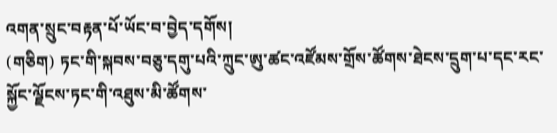འགན་སྲུང་བརྟན་པོ་ཡོང་བ་བྱེད་དགོས།
(གཅིག) ཏང་གི་སྐབས་བཅུ་དགུ་པའི་ཀྲུང་ཨུ་ཚང་འཛོམས་གྲོས་ཚོགས་ཐེངས་དྲུག་པ་དང་རང་སྐྱོང་ལྗོངས་ཏང་གི་འཐུས་མི་ཚོགས་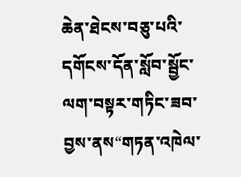ཆེན་ཐེངས་བཅུ་པའི་དགོངས་དོན་སློབ་སྦྱོང་ལག་བསྟར་གཏིང་ཟབ་བྱས་ནས“གཏན་འཁེལ་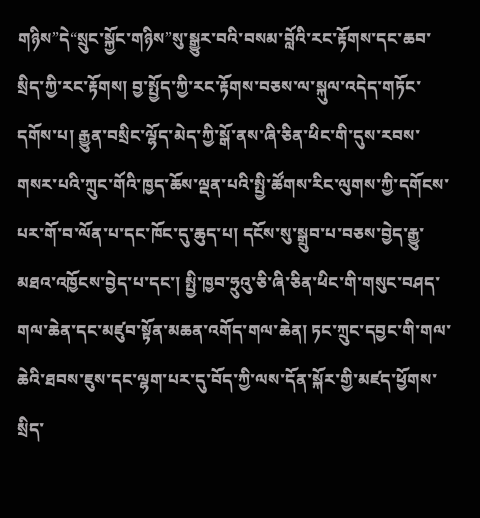གཉིས”དེ“སྲུང་སྐྱོང་གཉིས”སུ་སྒྱུར་བའི་བསམ་བློའི་རང་རྟོགས་དང་ཆབ་སྲིད་ཀྱི་རང་རྟོགས། བྱ་སྤྱོད་ཀྱི་རང་རྟོགས་བཅས་ལ་སྐུལ་འདེད་གཏོང་དགོས་པ། རྒྱུན་བསྲིང་ལྷོད་མེད་ཀྱི་སྒོ་ནས་ཞི་ཅིན་ཕིང་གི་དུས་རབས་གསར་པའི་ཀྲུང་གོའི་ཁྱད་ཆོས་ལྡན་པའི་སྤྱི་ཚོགས་རིང་ལུགས་ཀྱི་དགོངས་པར་གོ་བ་ལོན་པ་དང་ཁོང་དུ་ཆུད་པ། དངོས་སུ་སྒྲུབ་པ་བཅས་བྱེད་རྒྱུ་མཐའ་འཁྱོངས་བྱེད་པ་དང་། སྤྱི་ཁྱབ་ཧྲུའུ་ཅི་ཞི་ཅིན་ཕིང་གི་གསུང་བཤད་གལ་ཆེན་དང་མཛུབ་སྟོན་མཆན་འགོད་གལ་ཆེན། ཏང་ཀྲུང་དབྱང་གི་གལ་ཆེའི་ཐབས་ཇུས་དང་ལྷག་པར་དུ་བོད་ཀྱི་ལས་དོན་སྐོར་གྱི་མཛད་ཕྱོགས་སྲིད་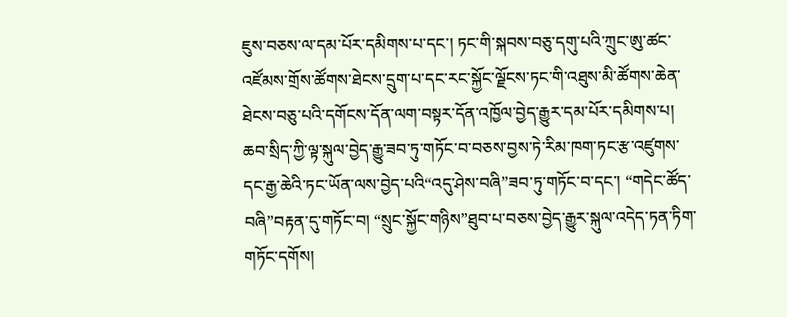ཇུས་བཅས་ལ་དམ་པོར་དམིགས་པ་དང་། ཏང་གི་སྐབས་བཅུ་དགུ་པའི་ཀྲུང་ཨུ་ཚང་འཛོམས་གྲོས་ཚོགས་ཐེངས་དྲུག་པ་དང་རང་སྐྱོང་ལྗོངས་ཏང་གི་འཐུས་མི་ཚོགས་ཆེན་ཐེངས་བཅུ་པའི་དགོངས་དོན་ལག་བསྟར་དོན་འཁྱོལ་བྱེད་རྒྱུར་དམ་པོར་དམིགས་པ། ཆབ་སྲིད་ཀྱི་ལྟ་སྐུལ་བྱེད་རྒྱུ་ཟབ་ཏུ་གཏོང་བ་བཅས་བྱས་ཏེ་རིམ་ཁག་ཏང་རྩ་འཛུགས་དང་རྒྱ་ཆེའི་ཏང་ཡོན་ལས་བྱེད་པའི“འདུ་ཤེས་བཞི”ཟབ་ཏུ་གཏོང་བ་དང་། “གདེང་ཚོད་བཞི”བརྟན་དུ་གཏོང་བ། “སྲུང་སྐྱོང་གཉིས”ཐུབ་པ་བཅས་བྱེད་རྒྱུར་སྐུལ་འདེད་ཏན་ཏིག་གཏོང་དགོས།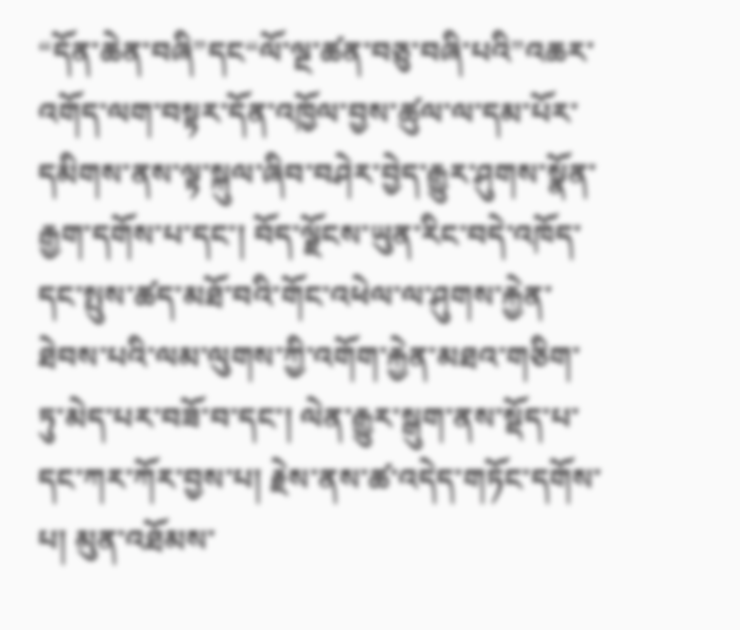“དོན་ཆེན་བཞི”དང“ལོ་ལྔ་ཚན་བཅུ་བཞི་པའི”འཆར་འགོད་ལག་བསྟར་དོན་འཁྱོལ་བྱས་ཚུལ་ལ་དམ་པོར་དམིགས་ནས་ལྟ་སྐུལ་ཞིབ་བཤེར་བྱེད་རྒྱུར་ཤུགས་སྣོན་རྒྱག་དགོས་པ་དང་། བོད་ལྗོངས་ཡུན་རིང་བདེ་འཁོད་དང་སྤུས་ཚད་མཐོ་བའི་གོང་འཕེལ་ལ་ཤུགས་རྐྱེན་ཐེབས་པའི་ལམ་ལུགས་ཀྱི་འགོག་རྐྱེན་མཐའ་གཅིག་ཏུ་མེད་པར་བཟོ་བ་དང་། ལེན་རྒྱུར་སྒུག་ནས་སྡོད་པ་དང་ཀར་ཀོར་བྱས་པ། རྗེས་ནས་ཚ་འདེད་གཏོང་དགོས་པ། མུན་འཐོམས་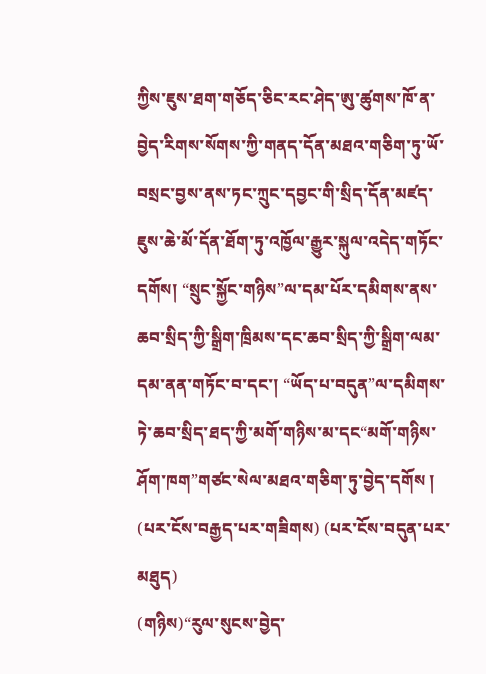ཀྱིས་ཇུས་ཐག་གཅོད་ཅིང་རང་ཤེད་ཨུ་ཚུགས་ཁོ་ན་བྱེད་རིགས་སོགས་ཀྱི་གནད་དོན་མཐའ་གཅིག་ཏུ་ཡོ་བསྲང་བྱས་ནས་ཏང་ཀྲུང་དབྱང་གི་སྲིད་དོན་མཛད་ཇུས་ཆེ་མོ་དོན་ཐོག་ཏུ་འཁྱོལ་རྒྱུར་སྐུལ་འདེད་གཏོང་དགོས། “སྲུང་སྐྱོང་གཉིས”ལ་དམ་པོར་དམིགས་ནས་ཆབ་སྲིད་ཀྱི་སྒྲིག་ཁྲིམས་དང་ཆབ་སྲིད་ཀྱི་སྒྲིག་ལམ་དམ་ནན་གཏོང་བ་དང་། “ཡོད་པ་བདུན”ལ་དམིགས་ཏེ་ཆབ་སྲིད་ཐད་ཀྱི་མགོ་གཉིས་མ་དང“མགོ་གཉིས་ཤོག་ཁག”གཙང་སེལ་མཐའ་གཅིག་ཏུ་བྱེད་དགོས ། (པར་ངོས་བརྒྱད་པར་གཟིགས) (པར་ངོས་བདུན་པར་མཐུད)
(གཉིས)“རུལ་སུངས་བྱེད་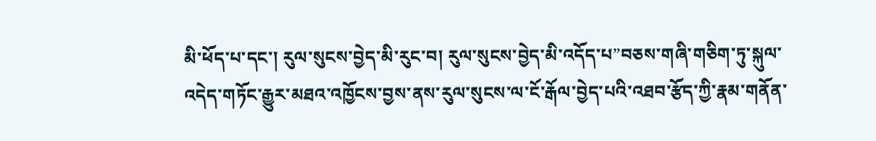མི་ཕོད་པ་དང་། རུལ་སུངས་བྱེད་མི་རུང་བ། རུལ་སུངས་བྱེད་མི་འདོད་པ”བཅས་གཞི་གཅིག་ཏུ་སྐུལ་འདེད་གཏོང་རྒྱུར་མཐའ་འཁྱོངས་བྱས་ནས་རུལ་སུངས་ལ་ངོ་རྒོལ་བྱེད་པའི་འཐབ་རྩོད་ཀྱི་རྣམ་གནོན་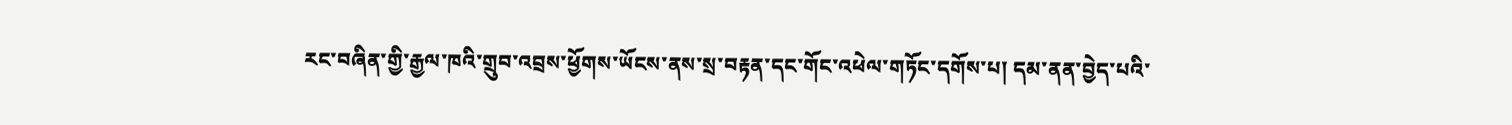རང་བཞིན་གྱི་རྒྱལ་ཁའི་གྲུབ་འབྲས་ཕྱོགས་ཡོངས་ནས་སྲ་བརྟན་དང་གོང་འཕེལ་གཏོང་དགོས་པ། དམ་ནན་བྱེད་པའི་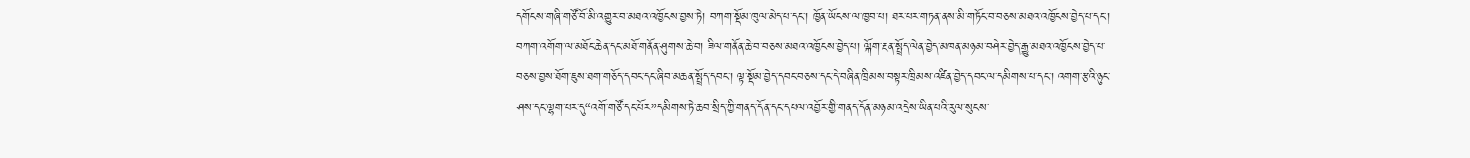དགོངས་གཞི་གཙོ་བོ་མི་འགྱུར་བ་མཐའ་འཁྱོངས་བྱས་ཏེ། བཀག་སྡོམ་ཁུལ་མེད་པ་དང་། ཁྱོན་ཡོངས་ལ་ཁྱབ་པ། ཐར་པར་གཏན་ནས་མི་གཏོང་བ་བཅས་མཐའ་འཁྱོངས་བྱེད་པ་དང་། བཀག་འགོག་ལ་མཐོང་ཆེན་དང་མཐོ་གནོན་ཤུགས་ཆེ་བ། ཟིལ་གནོན་ཆེ་བ་བཅས་མཐའ་འཁྱོངས་བྱེད་པ། ལྐོག་རྔན་སྤྲོད་ལེན་བྱེད་མཁན་མཉམ་བཤེར་བྱེད་རྒྱུ་མཐའ་འཁྱོངས་བྱེད་པ་བཅས་བྱས་ཐོག་ཇུས་ཐག་གཅོད་དབང་དང་ཞིབ་མཆན་སྤྲོད་དབང་། ལྟ་སྡོམ་བྱེད་དབང་བཅས་དང་དེ་བཞིན་ཁྲིམས་བསྟར་ཁྲིམས་འཛིན་བྱེད་དབང་ལ་དམིགས་པ་དང་། འགག་རྩའི་ཉུང་ཤས་དང་ལྷག་པར་དུ“འགོ་གཙོ་དང་པོར”དམིགས་ཏེ་ཆབ་སྲིད་ཀྱི་གནད་དོན་དང་དཔལ་འབྱོར་གྱི་གནད་དོན་མཉམ་འདྲེས་ཡིན་པའི་རུལ་སུངས་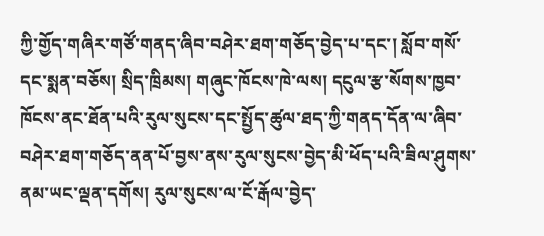ཀྱི་གྱོད་གཞིར་གཙོ་གནད་ཞིབ་བཤེར་ཐག་གཅོད་བྱེད་པ་དང་། སློབ་གསོ་དང་སྨན་བཅོས། སྲིད་ཁྲིམས། གཞུང་ཁོངས་ཁེ་ལས། དངུལ་རྩ་སོགས་ཁྱབ་ཁོངས་ནང་ཐོན་པའི་རུལ་སུངས་དང་སྤྱོད་ཚུལ་ཐད་ཀྱི་གནད་དོན་ལ་ཞིབ་བཤེར་ཐག་གཅོད་ནན་པོ་བྱས་ནས་རུལ་སུངས་བྱེད་མི་ཕོད་པའི་ཟིལ་ཤུགས་ནམ་ཡང་ལྡན་དགོས། རུལ་སུངས་ལ་ངོ་རྒོལ་བྱེད་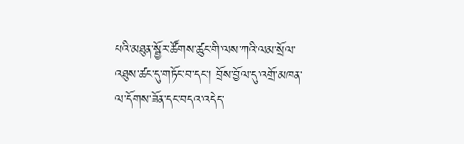པའི་མཐུན་སྦྱོར་ཚོགས་ཚུང་གི་ལས་ཀའི་ལམ་སྲོལ་འཐུས་ཚང་དུ་གཏོང་བ་དང་། བྲོས་བྱོལ་དུ་འགྲོ་མཁན་ལ་དོགས་ཟོན་དང་བདའ་འདེད་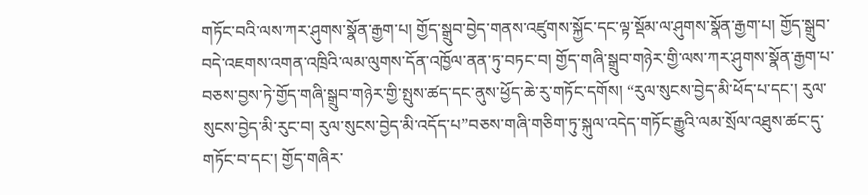གཏོང་བའི་ལས་ཀར་ཤུགས་སྣོན་རྒྱག་པ། གྱོད་སྒྲུབ་བྱེད་གནས་འཛུགས་སྐྱོང་དང་ལྟ་སྡོམ་ལ་ཤུགས་སྣོན་རྒྱག་པ། གྱོད་སྒྲུབ་བདེ་འཇགས་འགན་འཁྲིའི་ལམ་ལུགས་དོན་འཁྱོལ་ནན་ཏུ་བཏང་བ། གྱོད་གཞི་སྒྲུབ་གཉེར་གྱི་ལས་ཀར་ཤུགས་སྣོན་རྒྱག་པ་བཅས་བྱས་ཏེ་གྱོད་གཞི་སྒྲུབ་གཉེར་གྱི་སྤུས་ཚད་དང་ནུས་ཕྱོད་ཆེ་རུ་གཏོང་དགོས། “རུལ་སུངས་བྱེད་མི་ཕོད་པ་དང་། རུལ་སུངས་བྱེད་མི་རུང་བ། རུལ་སུངས་བྱེད་མི་འདོད་པ”བཅས་གཞི་གཅིག་ཏུ་སྐུལ་འདེད་གཏོང་རྒྱུའི་ལམ་སྲོལ་འཐུས་ཚང་དུ་གཏོང་བ་དང་། གྱོད་གཞིར་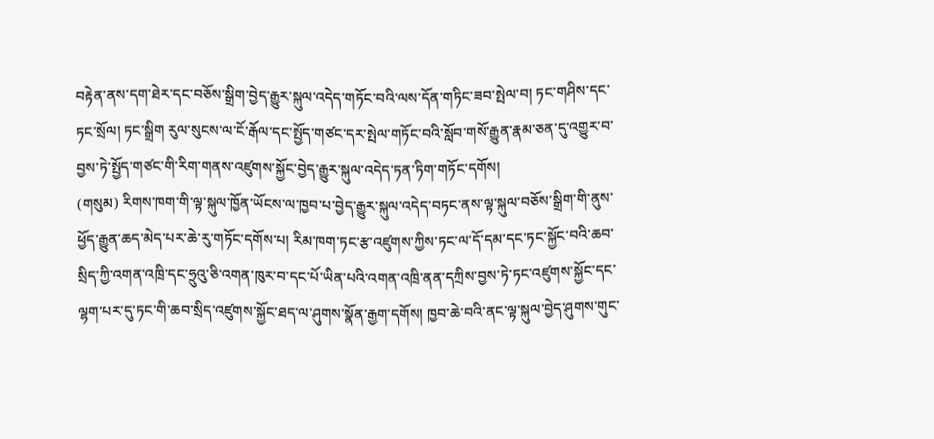བརྟེན་ནས་དག་ཐེར་དང་བཅོས་སྒྲིག་བྱེད་རྒྱུར་སྐུལ་འདེད་གཏོང་བའི་ལས་དོན་གཏིང་ཟབ་སྤེལ་བ། ཏང་གཤིས་དང་ཏང་སྲོལ། ཏང་སྒྲིག རུལ་སུངས་ལ་ངོ་རྒོལ་དང་སྤྱོད་གཙང་དར་སྤེལ་གཏོང་བའི་སློབ་གསོ་རྒྱུན་རྣམ་ཅན་དུ་འགྱུར་བ་བྱས་ཏེ་སྤྱོད་གཙང་གི་རིག་གནས་འཛུགས་སྐྱོང་བྱེད་རྒྱུར་སྐུལ་འདེད་ཏན་ཏིག་གཏོང་དགོས།
(གསུམ) རིགས་ཁག་གི་ལྟ་སྐུལ་ཁྱོན་ཡོངས་ལ་ཁྱབ་པ་བྱེད་རྒྱུར་སྐུལ་འདེད་བཏང་ནས་ལྟ་སྐུལ་བཅོས་སྒྲིག་གི་ནུས་ཕྱོད་རྒྱུན་ཆད་མེད་པར་ཆེ་རུ་གཏོང་དགོས་པ། རིམ་ཁག་ཏང་རྩ་འཛུགས་ཀྱིས་ཏང་ལ་དོ་དམ་དང་ཏང་སྐྱོང་བའི་ཆབ་སྲིད་ཀྱི་འགན་འཁྲི་དང་ཧྲུའུ་ཅི་འགན་ཁུར་བ་དང་པོ་ཡིན་པའི་འགན་འཁྲི་ནན་དཀྲིས་བྱས་ཏེ་ཏང་འཛུགས་སྐྱོང་དང་ལྷག་པར་དུ་ཏང་གི་ཆབ་སྲིད་འཛུགས་སྐྱོང་ཐད་ལ་ཤུགས་སྣོན་རྒྱག་དགོས། ཁྱབ་ཆེ་བའི་ནང་ལྟ་སྐུལ་བྱེད་ཤུགས་གུང་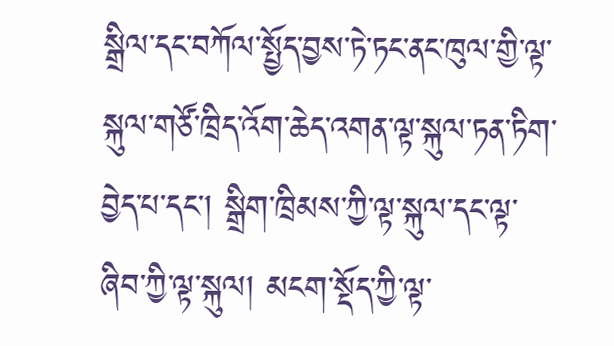སྒྲིལ་དང་བཀོལ་སྤྱོད་བྱས་ཏེ་ཏང་ནང་ཁུལ་གྱི་ལྟ་སྐུལ་གཙོ་ཁྲིད་འོག་ཆེད་འགན་ལྟ་སྐུལ་ཏན་ཏིག་བྱེད་པ་དང་། སྒྲིག་ཁྲིམས་ཀྱི་ལྟ་སྐུལ་དང་ལྟ་ཞིབ་ཀྱི་ལྟ་སྐུལ། མངག་སྡོད་ཀྱི་ལྟ་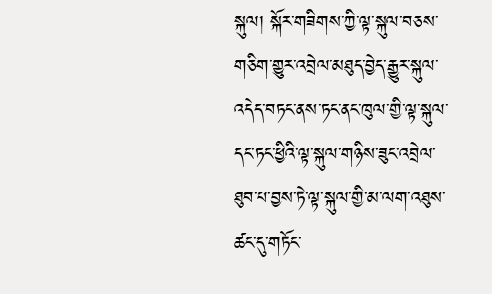སྐུལ། སྐོར་གཟིགས་ཀྱི་ལྟ་སྐུལ་བཅས་གཅིག་གྱུར་འབྲེལ་མཐུད་བྱེད་རྒྱུར་སྐུལ་འདེད་བཏང་ནས་ཏང་ནང་ཁུལ་གྱི་ལྟ་སྐུལ་དང་ཏང་ཕྱིའི་ལྟ་སྐུལ་གཉིས་ཟུང་འབྲེལ་ཐུབ་པ་བྱས་ཏེ་ལྟ་སྐུལ་གྱི་མ་ལག་འཐུས་ཚང་དུ་གཏོང་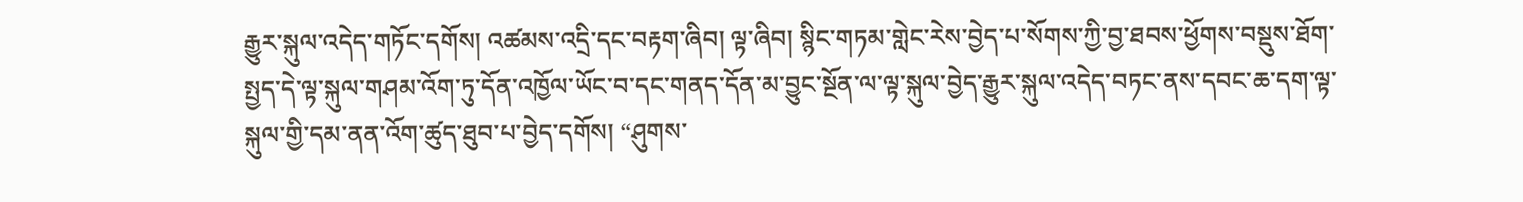རྒྱུར་སྐུལ་འདེད་གཏོང་དགོས། འཚམས་འདྲི་དང་བརྟག་ཞིབ། ལྟ་ཞིབ། སྙིང་གཏམ་གླེང་རེས་བྱེད་པ་སོགས་ཀྱི་བྱ་ཐབས་ཕྱོགས་བསྡུས་ཐོག་སྤྱད་དེ་ལྟ་སྐུལ་གཤམ་འོག་ཏུ་དོན་འཁྱོལ་ཡོང་བ་དང་གནད་དོན་མ་བྱུང་སྔོན་ལ་ལྟ་སྐུལ་བྱེད་རྒྱུར་སྐུལ་འདེད་བཏང་ནས་དབང་ཆ་དག་ལྟ་སྐུལ་གྱི་དམ་ནན་འོག་ཚུད་ཐུབ་པ་བྱེད་དགོས། “ཤུགས་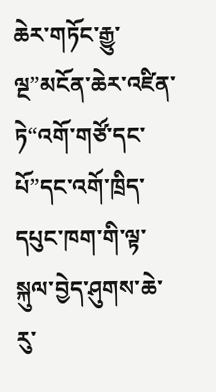ཆེར་གཏོང་རྒྱུ་ལྔ”མངོན་ཆེར་འཛིན་ཏེ“འགོ་གཙོ་དང་པོ”དང་འགོ་ཁྲིད་དཔུང་ཁག་གི་ལྟ་སྐུལ་བྱེད་ཤུགས་ཆེ་རུ་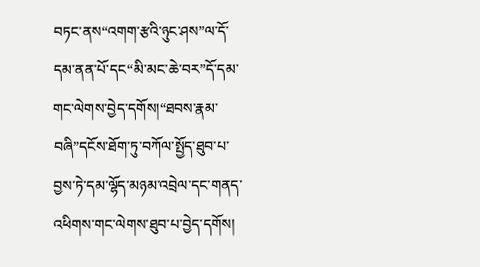བཏང་ནས“འགག་རྩའི་ཉུང་ཤས”ལ་དོ་དམ་ནན་པོ་དང“མི་མང་ཆེ་བར”དོ་དམ་གང་ལེགས་བྱེད་དགོས།“ཐབས་རྣམ་བཞི”དངོས་ཐོག་ཏུ་བཀོལ་སྤྱོད་ཐུབ་པ་བྱས་ཏེ་དམ་ལྷོད་མཉམ་འབྲེལ་དང་གནད་འཕིགས་གང་ལེགས་ཐུབ་པ་བྱེད་དགོས།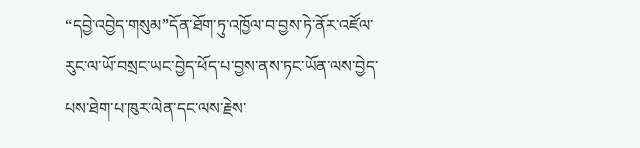“དབྱེ་འབྱེད་གསུམ”དོན་ཐོག་ཏུ་འཁྱོལ་བ་བྱས་ཏེ་ནོར་འཛོལ་རུང་ལ་ཡོ་བསྲང་ཡང་བྱེད་ཕོད་པ་བྱས་ནས་ཏང་ཡོན་ལས་བྱེད་པས་ཐེག་པ་ཁུར་ལེན་དང་ལས་རྗེས་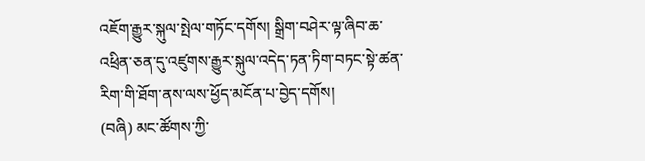འཇོག་རྒྱུར་སྐུལ་སྤེལ་གཏོང་དགོས། སྒྲིག་བཤེར་ལྟ་ཞིབ་ཆ་འཕྲིན་ཅན་དུ་འཛུགས་རྒྱུར་སྐུལ་འདེད་ཏན་ཏིག་བཏང་སྟེ་ཚན་རིག་གི་ཐོག་ནས་ལས་ཕྱོད་མངོན་པ་བྱེད་དགོས།
(བཞི) མང་ཚོགས་ཀྱི་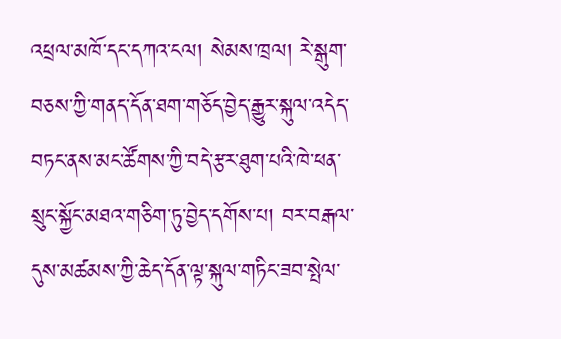འཕྲལ་མཁོ་དང་དཀའ་ངལ། སེམས་ཁྲལ། རེ་སྒུག་བཅས་ཀྱི་གནད་དོན་ཐག་གཅོད་བྱེད་རྒྱུར་སྐུལ་འདེད་བཏང་ནས་མང་ཚོགས་ཀྱི་བདེ་རྩར་ཐུག་པའི་ཁེ་ཕན་སྲུང་སྐྱོང་མཐའ་གཅིག་ཏུ་བྱེད་དགོས་པ། བར་བརྒལ་དུས་མཚམས་ཀྱི་ཆེད་དོན་ལྟ་སྐུལ་གཏིང་ཟབ་སྤེལ་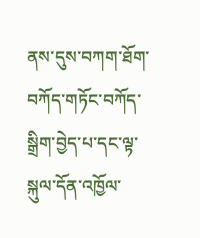ནས་དུས་བཀག་ཐོག་བཀོད་གཏོང་བཀོད་སྒྲིག་བྱེད་པ་དང་ལྟ་སྐུལ་དོན་འཁྱོལ་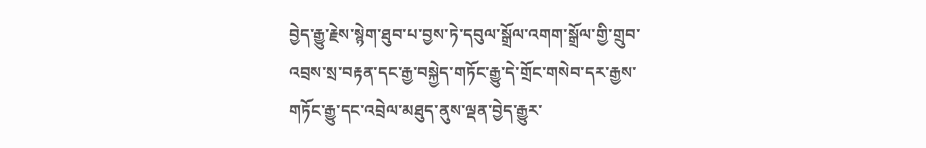བྱེད་རྒྱུ་རྗེས་སྙེག་ཐུབ་པ་བྱས་ཏེ་དབུལ་སྒྲོལ་འགག་སྒྲོལ་གྱི་གྲུབ་འབྲས་སྲ་བརྟན་དང་རྒྱ་བསྐྱེད་གཏོང་རྒྱུ་དེ་གྲོང་གསེབ་དར་རྒྱས་གཏོང་རྒྱུ་དང་འབྲེལ་མཐུད་ནུས་ལྡན་བྱེད་རྒྱུར་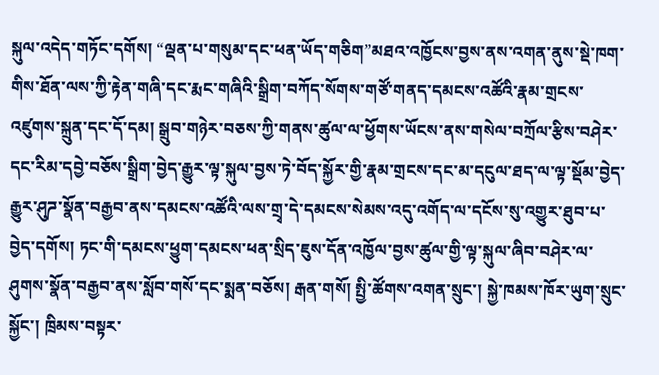སྐུལ་འདེད་གཏོང་དགོས། “ལྡན་པ་གསུམ་དང་ཕན་ཡོད་གཅིག”མཐའ་འཁྱོངས་བྱས་ནས་འགན་ནུས་སྡེ་ཁག་གིས་ཐོན་ལས་ཀྱི་རྟེན་གཞི་དང་རྨང་གཞིའི་སྒྲིག་བཀོད་སོགས་གཙོ་གནད་དམངས་འཚོའི་རྣམ་གྲངས་འཛུགས་སྐྲུན་དང་དོ་དམ། སྒྲུབ་གཉེར་བཅས་ཀྱི་གནས་ཚུལ་ལ་ཕྱོགས་ཡོངས་ནས་གསེལ་བཀྲོལ་རྩིས་བཤེར་དང་རིམ་དབྱེ་བཅོས་སྒྲིག་བྱེད་རྒྱུར་ལྟ་སྐུལ་བྱས་ཏེ་བོད་སྐྱོར་གྱི་རྣམ་གྲངས་དང་མ་དངུལ་ཐད་ལ་ལྟ་སྡོམ་བྱེད་རྒྱུར་ཤུཌ་སྣོན་བརྒྱབ་ནས་དམངས་འཚོའི་ལས་གྲྭ་དེ་དམངས་སེམས་འདུ་འགོད་ལ་དངོས་སུ་འགྱུར་ཐུབ་པ་བྱེད་དགོས། ཏང་གི་དམངས་ཕྱུག་དམངས་ཕན་སྲིད་ཇུས་དོན་འཁྱོལ་བྱས་ཚུལ་གྱི་ལྟ་སྐུལ་ཞིབ་བཤེར་ལ་ཤུགས་སྣོན་བརྒྱབ་ནས་སློབ་གསོ་དང་སྨན་བཅོས། རྒན་གསོ། སྤྱི་ཚོགས་འགན་སྲུང་། སྐྱེ་ཁམས་ཁོར་ཡུག་སྲུང་སྐྱོང་། ཁྲིམས་བསྟར་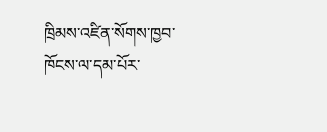ཁྲིམས་འཛིན་སོགས་ཁྱབ་ཁོངས་ལ་དམ་པོར་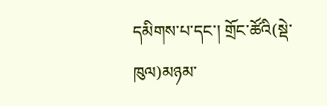དམིགས་པ་དང་། གྲོང་ཚོའི(སྡེ་ཁུལ)མཉམ་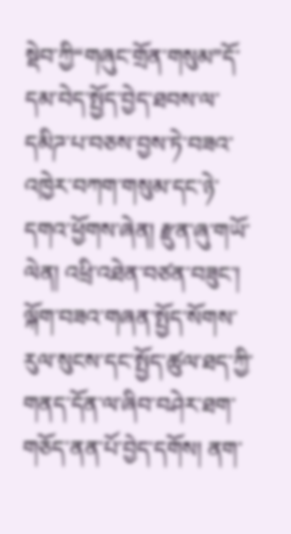སྡེབ་ཀྱི“གཞུང་གྲོན་གསུམ”དོ་དམ་བེད་སྤྱོད་བྱེད་ཐབས་ལ་དམིཌ་པ་བཅས་བྱས་ཏེ་བཟའ་འཁྱེར་བཀག་གསུམ་དང་ཉེ་དགའ་ཕྱོགས་ཞེན། རྫུན་ཞུ་གཡོ་ལེན། འཕྲི་འཐེན་བཙན་བཟུང་། ལྐོག་བཟའ་གཞན་སྤྱོད་སོགས་རུལ་སུངས་དང་སྤྱོད་ཚུལ་ཐད་ཀྱི་གནད་དོན་ལ་ཞིབ་བཤེར་ཐག་གཅོད་ནན་པོ་བྱེད་དགོས། ནག་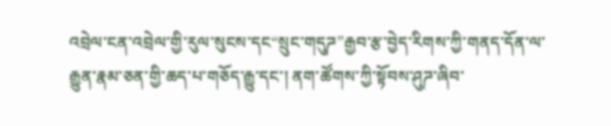འབྲེལ་ངན་འབྲེལ་གྱི་རུལ་སུངས་དང“སྲུང་གདུཌ”རྒྱབ་རྩ་བྱེད་རིགས་ཀྱི་གནད་དོན་ལ་རྒྱུན་རྣམ་ཅན་གྱི་ཆད་པ་གཅོད་རྒྱུ་དང་། ནག་ཚོགས་ཀྱི་སྟོབས་ཤུཌ་ཞིབ་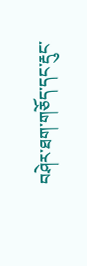བཤེར་ཐག་གཅོད་དང་རྡུང་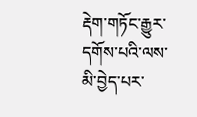རྡེག་གཏོང་རྒྱུར་དགོས་པའི་ལས་མི་བྱེད་པར་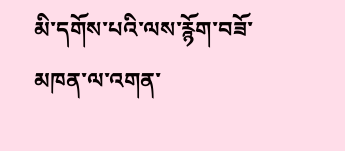མི་དགོས་པའི་ལས་རྙོག་བཟོ་མཁན་ལ་འགན་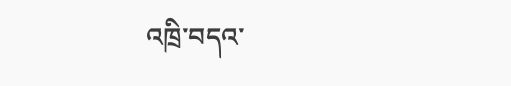འཁྲི་བདའ་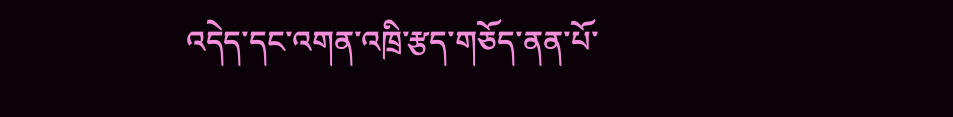འདེད་དང་འགན་འཁྲི་རྩད་གཅོད་ནན་པོ་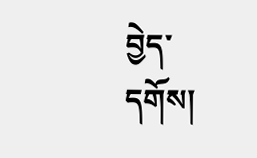བྱེད་དགོས།